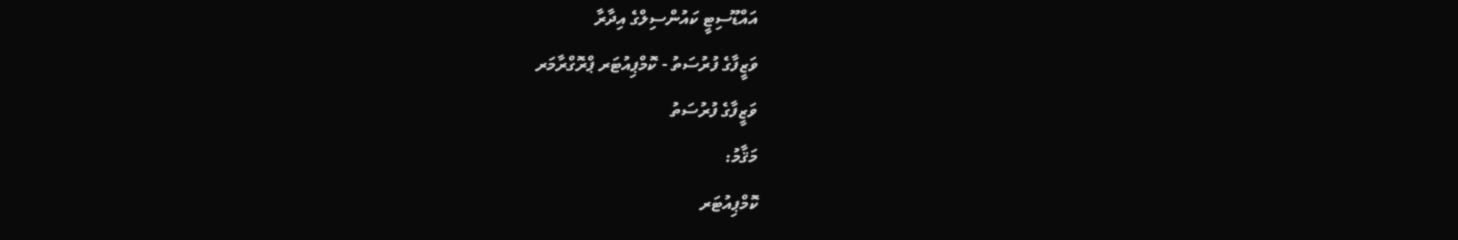އައްޑޫސިޓީ ކައުންސިލްގެ އިދާރާ
ވަޒީފާގެ ފުރުސަތު - ކޮމްޕިއުޓަރ ޕްރޮގްރާމަރ
ވަޒީފާގެ ފުރުސަތު
މަޤާމު:
ކޮމްޕިއުޓަރ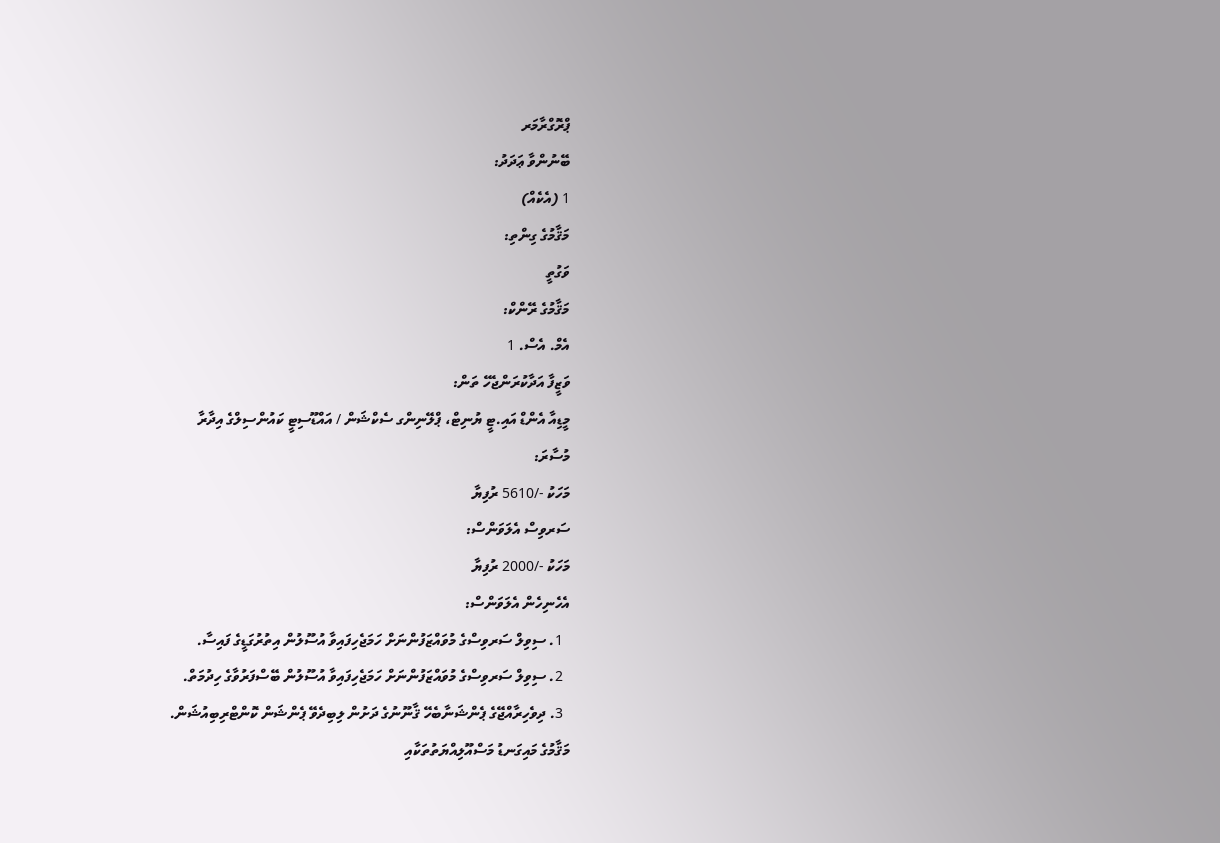ޕްރޮގްރާމަރ
ބޭނުންވާ ޢަދަދު:
1 (އެކެއް)
މަޤާމުގެ ގިންތި:
ވަގުތީ
މަޤާމުގެ ރޭންކް:
އެމް. އެސް. 1
ވަޒީފާ އަދާކުރަންޖެހޭ ތަން:
މީޑިއާ އެންޑް އައި.ޓީ ޔުނިޓް، ޕްލޭނިންގ ސެކްޝަން / އައްޑޫސިޓީ ކައުންސިލްގެ އިދާރާ
މުސާރަ:
މަހަކު -/5610 ރުފިޔާ
ސަރވިސް އެލަވަންސް:
މަހަކު -/2000 ރުފިޔާ
އެހެނިހެން އެލަވަންސް:
  1. ސިވިލް ސަރވިސްގެ މުވައްޒަފުންނަށް ހަމަޖެހިފައިވާ އުސޫލުން އިތުރުގަޑީގެ ފައިސާ.
  2. ސިވިލް ސަރވިސްގެ މުވައްޒަފުންނަށް ހަމަޖެހިފައިވާ އުސޫލުން ބޭސްފަރުވާގެ ހިދުމަތް.
  3. ދިވެހިރާއްޖޭގެ ޕެންޝަނާބެހޭ ޤާނޫނުގެ ދަށުން ލިބިދެވޭ ޕެންޝަން ކޮންޓްރިބިއުޝަން.
މަޤާމުގެ މައިގަނޑު މަސްއޫލިއްޔަތުތަކާއި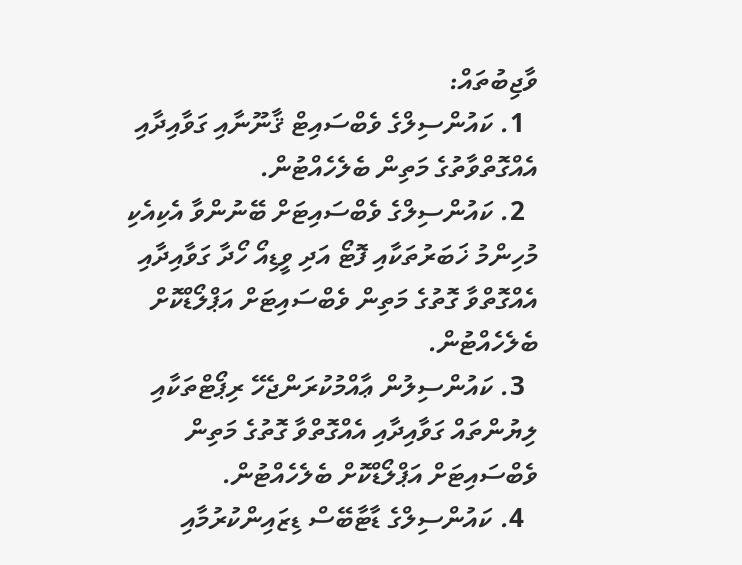ވާޖިބުތައް:
  1. ކައުންސިލްގެ ވެބްސައިޓް ޤާނޫނާއި ގަވާއިދާއި އެއްގޮތްވާތުގެ މަތިން ބެލެހެއްޓުން.
  2. ކައުންސިލްގެ ވެބްސައިޓަށް ބޭނުންވާ އެކިއެކި މުހިންމު ޚަބަރުތަކާއި ފޮޓޯ އަދި ވީޑިއޯ ހޯދާ ގަވާއިދާއި އެއްގޮތްވާ ގޮތުގެ މަތިން ވެބްސައިޓަށް އަޕްލޯޑްކޮށް ބެލެހެއްޓުން.
  3. ކައުންސިލުން ޢާއްމުކުރަންޖެހޭ ރިޕޯޓްތަކާއި ލިޔުންތައް ގަވާއިދާއި އެއްގޮތްވާ ގޮތުގެ މަތިން ވެބްސައިޓަށް އަޕްލޯޑްކޮށް ބެލެހެއްޓުން.
  4. ކައުންސިލްގެ ޑާޓާބޭސް ޑިޒައިންކުރުމާއި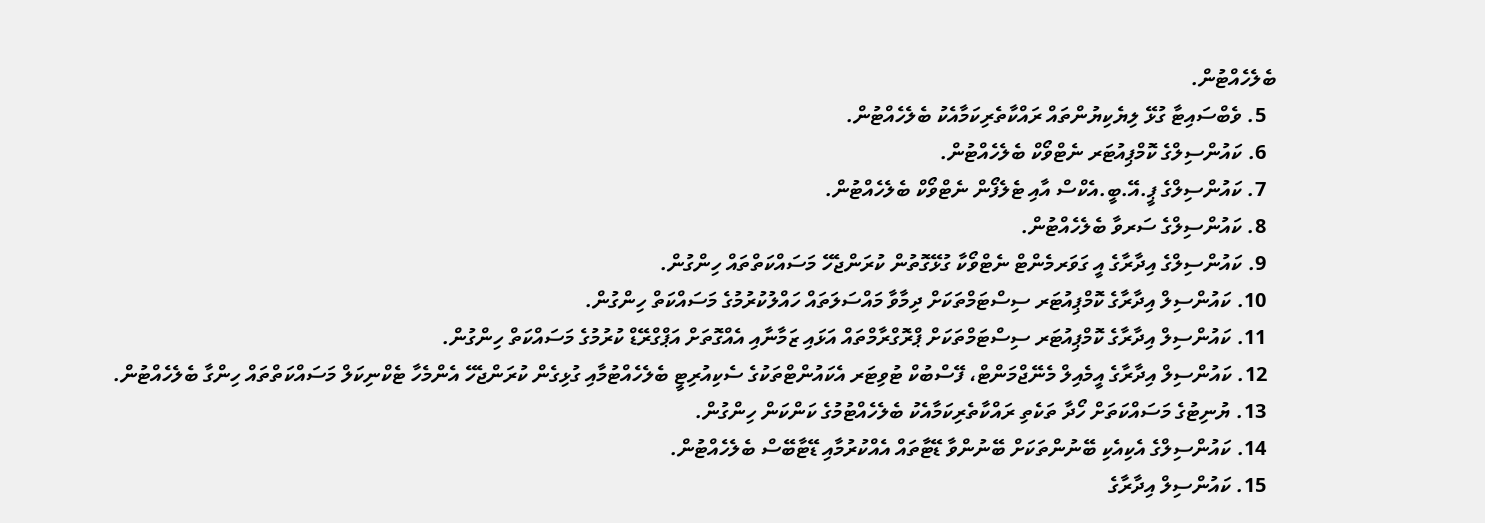ބެލެހެއްޓުން.
  5. ވެބްސައިޓާ ގުޅޭ ލިޔެކިޔުންތައް ރައްކާތެރިކަމާއެކު ބެލެހެއްޓުން.
  6. ކައުންސިލްގެ ކޮމްޕިއުޓަރ ނެޓްވޯކް ބެލެހެއްޓުން.
  7. ކައުންސިލްގެ ޕީ.އޭ.ބީ.އެކްސް އާއި ޓެލެފޯން ނެޓްވޯކް ބެލެހެއްޓުން.
  8. ކައުންސިލްގެ ސަރވާ ބެލެހެއްޓުން.
  9. ކައުންސިލްގެ އިދާރާގެ އީ ގަވަރމެންޓް ނެޓްވޯކާ ގުޅޭގޮތުން ކުރަންޖެހޭ މަސައްކަތްތައް ހިންގުން.
  10. ކައުންސިލް އިދާރާގެ ކޮމްޕިއުޓަރ ސިސްޓަމްތަކަށް ދިމާވާ މައްސަލަތައް ހައްލުކުރުމުގެ މަސައްކަތް ހިންގުން.
  11. ކައުންސިލް އިދާރާގެ ކޮމްޕިއުޓަރ ސިސްޓަމްތަކަށް ޕްރޮގްރާމްތައް އަޅައި ޒަމާނާއި އެއްގޮތަށް އަޕްގްރޭޑް ކުރުމުގެ މަސައްކަތް ހިންގުން.
  12. ކައުންސިލް އިދާރާގެ އީމެއިލް މެނޭޖްމަންޓް، ފޭސްބުކް ޓުވިޓަރ އެކައުންޓްތަކުގެ ސެކިއުރިޓީ ބެލެހެއްޓުމާއި ގުޅިގެން ކުރަންޖެހޭ އެންމެހާ ޓެކްނިކަލް މަސައްކަތްތައް ހިންގާ ބެލެހެއްޓުން.
  13. ޔުނިޓުގެ މަސައްކަތަށް ހޯދާ ތަކެތި ރައްކާތެރިކަމާއެކު ބެލެހެއްޓުމުގެ ކަންކަން ހިންގުން.
  14. ކައުންސިލްގެ އެކިއެކި ބޭނުންތަކަށް ބޭނުންވާ ޑޭޓާތައް އެއްކުރުމާއި ޑޭޓާބޭސް ބެލެހެއްޓުން.
  15. ކައުންސިލް އިދާރާގެ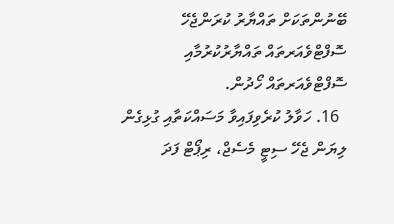ބޭނުންތަކަށް ތައްޔާރު ކުރަންޖެހޭ ސޮފްޓްވެއަރތައް ތައްޔާރުކުރުމާއި ސޮފްޓްވެއަރތައް ހޯދުން.
  16. ހަވާލު ކުރެވިފައިވާ މަސައްކަތާއި ގުޅިގެން ލިޔަން ޖެހޭ ސިޓީ މެސެޖް، ރިޕޯޓް ފަދަ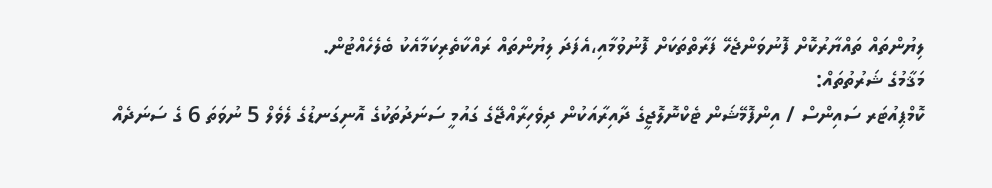ލިޔުންތައް ތައްޔާރުކޮށް ފޮނުވަންޖެހޭ ފަރާތްތަކަށް ފޮނުވުމާއި،އެފަދަ ލިޔުންތައް ރައްކާތެރިކަމާއެކު ބެލެހެއްޓުން.
މަޤާމުގެ ޝަރުތުތައް:
ކޮމްޕިއުޓަރ ސައިންސް / އިންފޮމޭޝަން ޓެކްނޮލޮޖީގެ ދާއިރާއަކުން ދިވެހިރާއްޖޭގެ ގައުމީ ސަނަދުތަކުގެ އޮނިގަނޑުގެ ލެވެލް 5 ނުވަތަ 6 ގެ ސަނަދެއް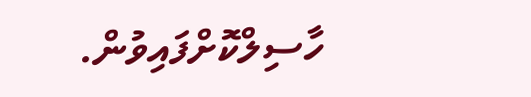ހާސިލްކޮށްފައިވުން.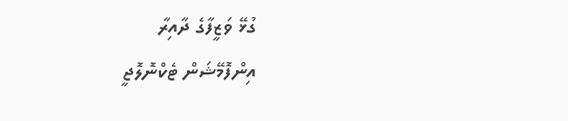ގުޅޭ ވަޒީފާގެ ދާއިރާ
އިންފޮމޭޝަން ޓެކްނޮލޮޖީ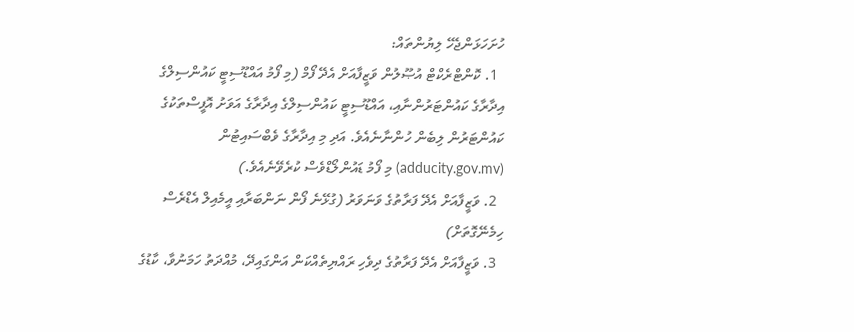ހުށަހަޅަންޖެހޭ ލިޔުންތައް:
  1. ކޮންޓްރެކްޓް އުޞޫލުން ވަޒީފާއަށް އެދޭ ފޯމް (މި ފޯމު އައްޑޫސިޓީ ކައުންސިލްގެ އިދާރާގެ ކައުންޓަރުންނާއި، އައްޑޫސިޓީ ކައުންސިލްގެ އިދާރާގެ އަވަށު އޮފީސްތަކުގެ ކައުންޓަރުން ލިބެން ހުންނާނެއެވެ. އަދި މި އިދާރާގެ ވެބްސައިޓުން (adducity.gov.mv) މި ފޯމު ޑައުންލޯޑްވެސް ކުރެވޭނެއެވެ.)
  2. ވަޒީފާއަށް އެދޭ ފަރާތުގެ ވަނަވަރު (ގުޅޭނެ ފޯން ނަންބަރާއި އީމެއިލް އެޑްރެސް ހިމެނޭގޮތަށް)
  3. ވަޒީފާއަށް އެދޭ ފަރާތުގެ ދިވެހި ރައްޔިތެއްކަން އަންގައިދޭ، މުއްދަތު ހަމަނުވާ، ކާޑުގެ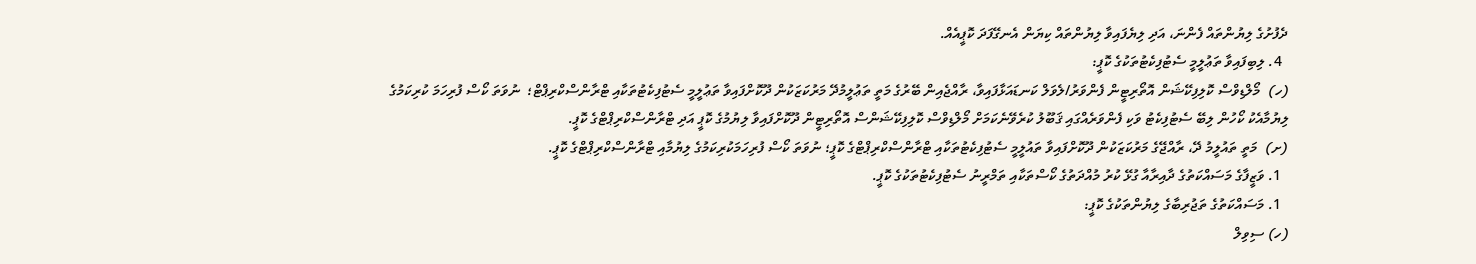ދެފުށުގެ ލިޔުންތައް ފެންނަ، އަދި ލިޔެފައިވާ ލިޔުންތައް ކިޔަން އެނގޭފަދަ ކޮޕީއެއް.
  4. ލިބިފައިވާ ތަޢުލީމީ ސެޓުފިކެޓުތަކުގެ ކޮޕީ:
(ހ)  މޯލްޑިވްސް ކޮލިފިކޭޝަން އޮތޯރިޓީން ފެންވަރު/ލެވަލް ކަނޑައަޅާފައިވާ، ރާއްޖެއިން ބޭރުގެ މަތީ ތަޢުލީމުދޭ މަރުކަޒަކުން ދޫކޮށްފައިވާ ތަޢުލީމީ ސެޓުފިކެޓުތަކާއި ޓްރާންސްކްރިޕްޓް؛  ނުވަތަ ކޯސް ފުރިހަމަ ކުރިކަމުގެ ލިޔުމާއެކު ކޯހުން ލިބޭ ސެޓުފިކެޓު ވަކި ފެންވަރެއްގައި ޤަބޫލު ކުރެވޭނެކަމަށް މޯލްޑިވްސް ކޮލިފިކޭޝަންސް އޮތޯރިޓީން ދޫކޮށްފައިވާ ލިޔުމުގެ ކޮޕީ އަދި ޓްރާންސްކްރިޕްޓްގެ ކޮޕީ.
(ށ)  މަތީ ތައުލީމު ދޭ، ރާއްޖޭގެ މަރުކަޒަކުން ދޫކޮށްފައިވާ ތައުލީމީ ސެޓުފިކެޓުތަކާއި ޓްރާންސްކްރިޕްޓްގެ ކޮޕީ؛ ނުވަތަ ކޯސް ފުރިހަމަކުރިކަމުގެ ލިޔުމާއި ޓްރާންސްކްރިޕްޓްގެ ކޮޕީ.
  1. ވަޒީފާގެ މަސައްކަތުގެ ދާއިރާއާ ގުޅޭ ކުރު މުއްދަތުގެ ކޯސްތަކާއި ތަމްރީނު ސެޓުފިކެޓުތަކުގެ ކޮޕީ.
  1. މަސައްކަތުގެ ތަޖުރިބާގެ ލިޔުންތަކުގެ ކޮޕީ:
(ހ) ސިވިލް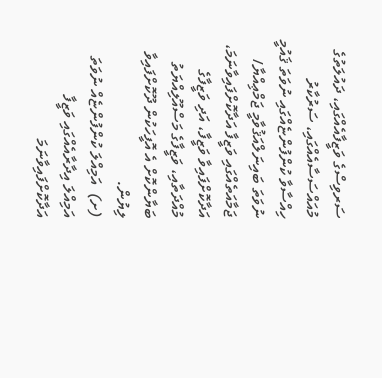ސަރވިސްގެ ވަޒީފާއެއްގައި، ދައުލަތުގެ މުއައްސަސާއެއްގައި، ސަރުކާރު ހިއްސާވާ ކުންފުންޏެއްގައި ނުވަތަ ޤައުމީ ނުވަތަ ބައިނަލްއަޤުވާމީ ޖަމްޢިއްޔާ/ ޖަމާއަތެއްގައި ވަޒީފާ އަދާކޮށްފައިވާނަމަ، އަދާކޮށްފައިވާ ވަޒީފާ، އަދި ވަޒީފާގެ މުއްދަތާއި، ވަޒީފާގެ މަސްއޫލިއްޔަތު ބަޔާންކޮށް އެ އޮފީހަކުން ދޫކޮށްފައިވާ ލިޔުން.
(ށ)  އަމިއްލަ ކުންފުންޏެއް ނުވަތަ އަމިއްލަ އިދާރާއެއްގައި ވަޒީފާ އަދާކޮށްފައިވާނަމަ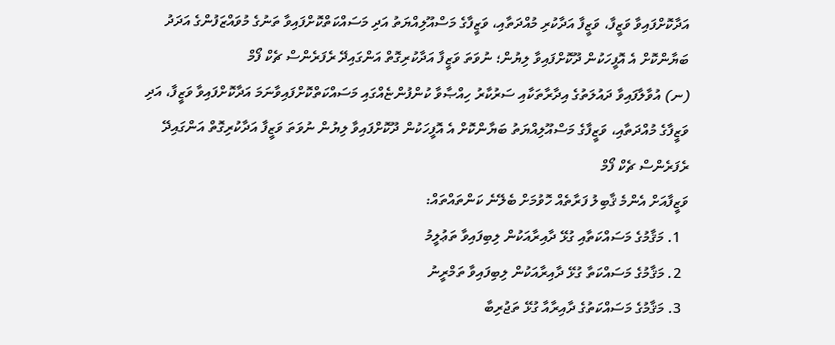އަދާކޮށްފައިވާ ވަޒީފާ، ވަޒީފާ އަދާކުރި މުއްދަތާއި، ވަޒީފާގެ މަސްއޫލިއްޔަތު އަދި މަސައްކަތްކޮށްފައިވާ ތަނުގެ މުވައްޒަފުންގެ އަދަދު ބަޔާންކޮށް އެ އޮފީހަކުން ދޫކޮށްފައިވާ ލިޔުން؛ ނުވަތަ ވަޒީފާ އަދާކުރިގޮތް އަންގައިދޭ ރެފަރެންސް ޗެކް ފޯމް
(ނ) އުވާލާފައިވާ ދައުލަތުގެ އިދާރާތަކާއި ސަރުކާރު ހިއްޞާވާ ކުންފުންޏެއްގައި މަސައްކަތްކޮށްފައިވާނަމަ އަދާކޮށްފައިވާ ވަޒީފާ، އަދި ވަޒީފާގެ މުއްދަތާއި، ވަޒީފާގެ މަސްއޫލިއްޔަތު ބަޔާންކޮށް އެ އޮފީހަކުން ދޫކޮށްފައިވާ ލިޔުން ނުވަތަ ވަޒީފާ އަދާކުރިގޮތް އަންގައިދޭ ރެފަރެންސް ޗެކް ފޯމް
ވަޒީފާއަށް އެންމެ ޤާބިލު ފަރާތެއް ހޮވުމަށް ބެލޭނެ ކަންތައްތައް:
  1. މަޤާމުގެ މަސައްކަތާއި ގުޅޭ ދާއިރާއަކުން ލިބިފައިވާ ތަޢުލީމު
  2. މަޤާމުގެ މަސައްކަތާ ގުޅޭ ދާއިރާއަކުން ލިބިފައިވާ ތަމްރީނު
  3. މަޤާމުގެ މަސައްކަތުގެ ދާއިރާއާ ގުޅޭ ތަޖުރިބާ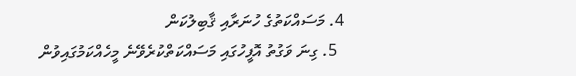4. މަސައްކަތުގެ ހުނަރާއި ޤާބިލުކަން
  5. ގިނަ ވަގުތު އޮފީހުގައި މަސައްކަތްކުރެވޭނެ މީހެއްކަމުގައިވުން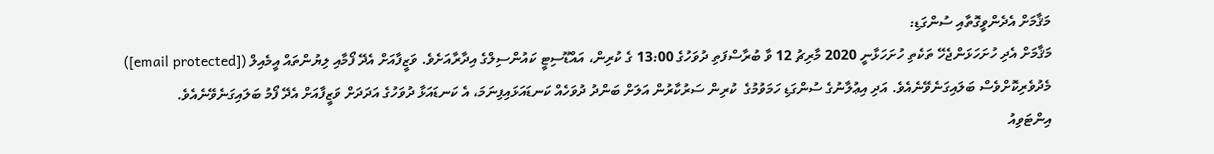މަޤާމަށް އެދެންވީގޮތާއި ސުންގަޑި:
މަޤާމަށް އެދި ހުށަހަޅަންޖެހޭ ތަކެތި ހުށަހަޅާނީ 2020 މާރިޗު 12 ވާ ބުރާސްފަތި ދުވަހުގެ 13:00 ގެ ކުރިން، އައްޑޫސިޓީ ކައުންސިލްގެ އިދާރާއަށެވެ. ވަޒީފާއަށް އެދޭ ފޯމާއި ލިޔުންތައް އީމެއިލް ([email protected]) މެދުވެރިކޮށްވެސް ބަލައިގަނެވޭނެއެވެ. އަދި އިޢުލާނުގެ ސުންގަޑި ހަމަވުމުގެ  ކުރިން ސަރުކާރުން އަލަށް ބަންދު ދުވަހެއް ކަނޑައަޅައިފިނަމަ، އެ ކަނޑައަޅާ ދުވަހުގެ އަދަދަށް ވަޒީފާއަށް އެދޭ ފޯމު ބަލައިގަނެވޭނެއެވެ.
އިންޓަވިއު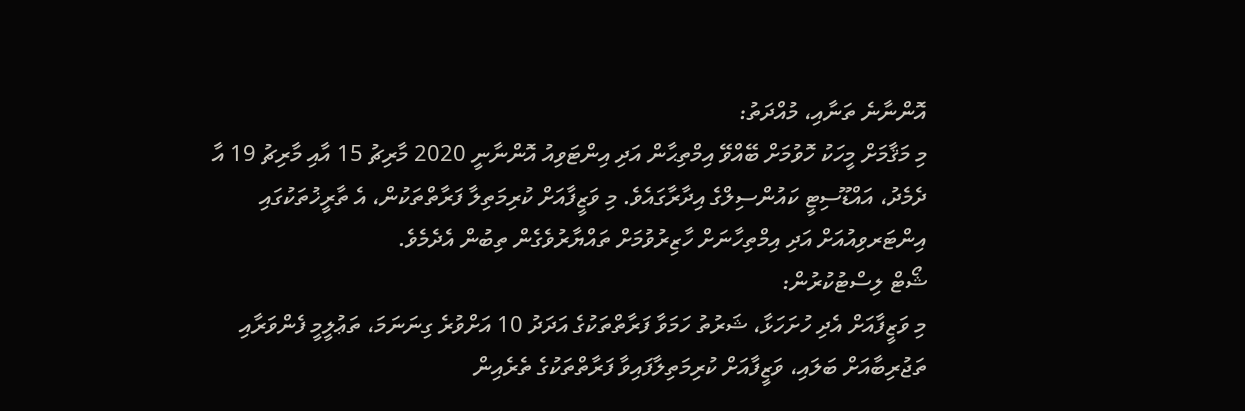އޮންނާނެ ތަނާއި، މުއްދަތު:
މި މަޤާމަށް މީހަކު ހޮވުމަށް ބޭއްވޭ އިމްތިޙާން އަދި އިންޓަވިއު އޮންނާނީ 2020 މާރިޗު 15 އާއި މާރިޗު 19 އާ ދެމެދު، އައްޑޫސިޓީ ކައުންސިލްގެ އިދާރާގައެވެ. މި ވަޒީފާއަށް ކުރިމަތިލާ ފަރާތްތަކުން، އެ ތާރީޚުތަކުގައި އިންޓަރވިއުއަށް އަދި އިމްތިހާނަށް ހާޒިރުވުމަށް ތައްޔާރުވެގެން ތިބުން އެދެމެވެ.
ޝޯޓް ލިސްޓުކުރުން:
މި ވަޒީފާއަށް އެދި ހުށަހަޅާ، ޝަރުތު ހަމަވާ ފަރާތްތަކުގެ އަދަދު 10 އަށްވުރެ ގިނަނަމަ، ތަޢުލީމީ ފެންވަރާއި ތަޖުރިބާއަށް ބަލައި، ވަޒީފާއަށް ކުރިމަތިލާފައިވާ ފަރާތްތަކުގެ ތެރެއިން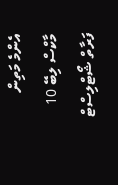އެންމެ މަތިން މާކްސް ލިބޭ 10 ފަރާތް ޝޯޓްލިސްޓް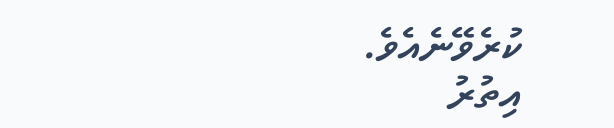ކުރެވޭނެއެވެ.
އިތުރު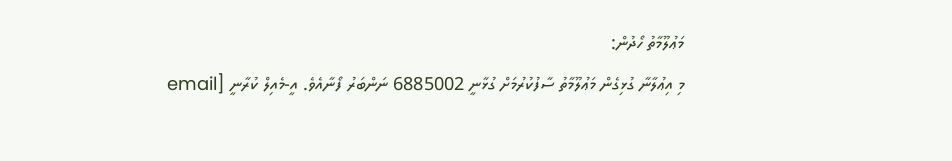މަޢުލޫމާތު ހޯދުން:
މި އިޢުލާނާ ގުޅިގެން މަޢުލޫމާތު ސާފުކުރުމަށް ގުޅާނީ 6885002 ނަންބަރު ފޯނާއެވެ. އީ-މެއިލް ކުރާނީ [email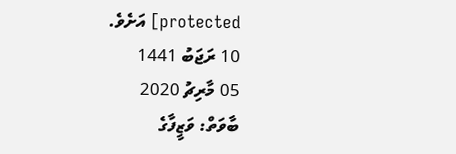protected] އަށެވެ.
10 ރަޖަބު 1441
05 މާރިޗު 2020
ބާވަތް: ވަޒީފާގެ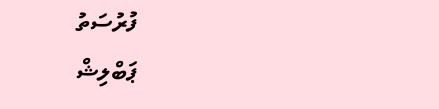ފުރުސަތު
ޕަބްލިޝް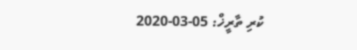ކުރި ތާރީޚް: 05-03-2020